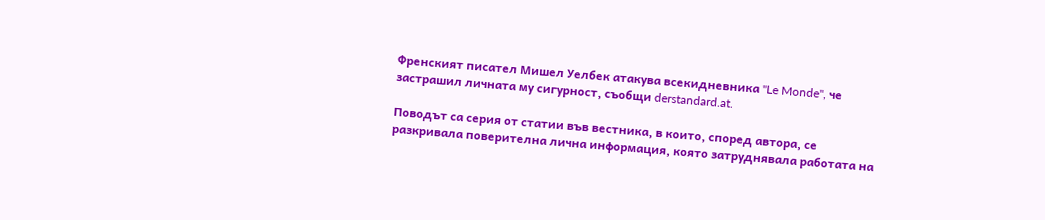Френският писател Мишел Уелбек атакува всекидневника "Le Monde", че застрашил личната му сигурност, съобщи derstandard.at.

Поводът са серия от статии във вестника, в които, според автора, се разкривала поверителна лична информация, която затруднявала работата на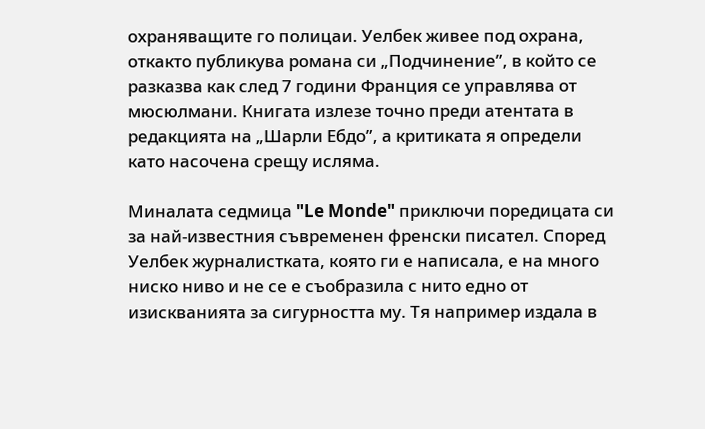охраняващите го полицаи. Уелбек живее под охрана, откакто публикува романа си „Подчинение”, в който се разказва как след 7 години Франция се управлява от мюсюлмани. Книгата излезе точно преди атентата в редакцията на „Шарли Ебдо”, а критиката я определи като насочена срещу исляма.

Миналата седмица "Le Monde" приключи поредицата си за най-известния съвременен френски писател. Според Уелбек журналистката, която ги е написала, е на много ниско ниво и не се е съобразила с нито едно от изискванията за сигурността му. Тя например издала в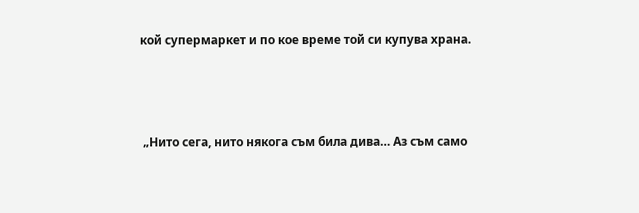кой супермаркет и по кое време той си купува храна.



 „Нито сега, нито някога съм била дива… Аз съм само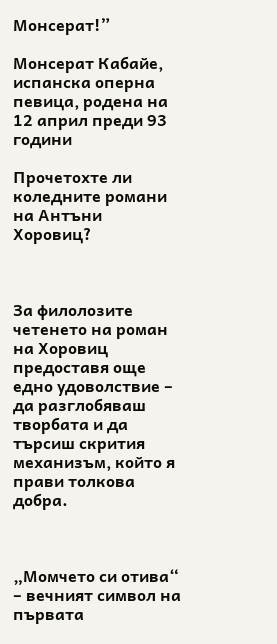Монсерат!”

Монсерат Кабайе, испанска оперна певица, родена на 12 април преди 93 години

Прочетохте ли коледните романи на Антъни Хоровиц?



За филолозите четенето на роман на Хоровиц предоставя още едно удоволствие – да разглобяваш творбата и да търсиш скрития механизъм, който я прави толкова добра.



„Момчето си отива“ – вечният символ на първата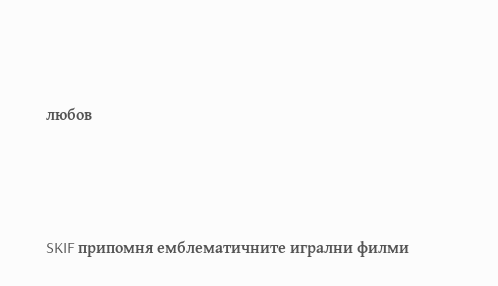любов



SKIF припомня емблематичните игрални филми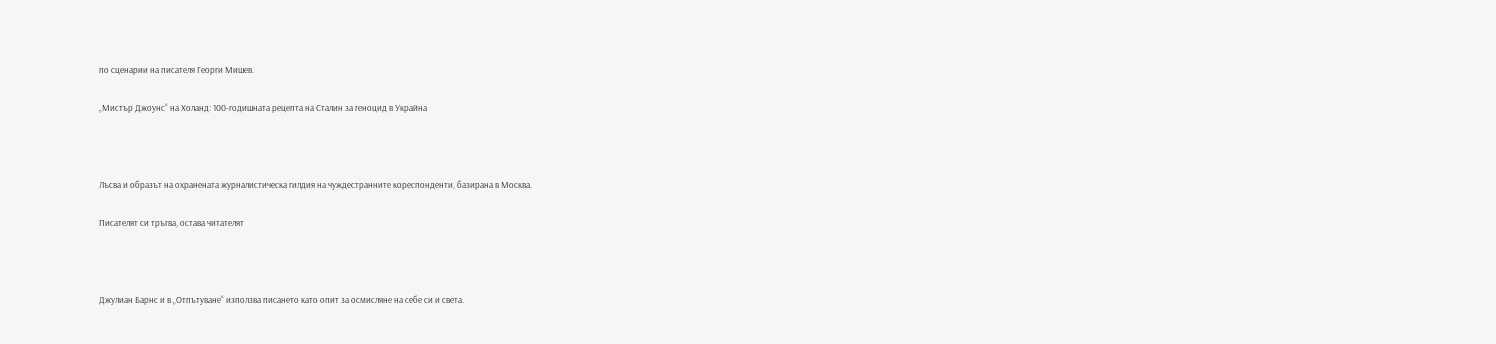по сценарии на писателя Георги Мишев.

„Мистър Джоунс“ на Холанд: 100-годишната рецепта на Сталин за геноцид в Украйна



Лъсва и образът на охранената журналистическа гилдия на чуждестранните кореспонденти, базирана в Москва.

Писателят си тръгва, остава читателят



Джулиан Барнс и в „Отпътуване“ използва писането като опит за осмисляне на себе си и света.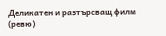Деликатен и разтърсващ филм (ревю)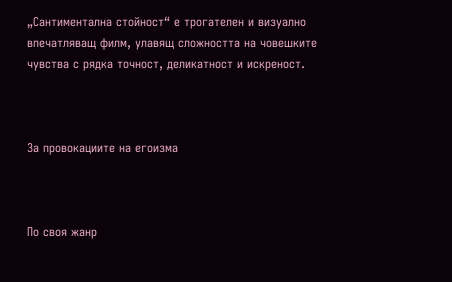„Сантиментална стойност“ е трогателен и визуално впечатляващ филм, улавящ сложността на човешките чувства с рядка точност, деликатност и искреност.



За провокациите на егоизма



По своя жанр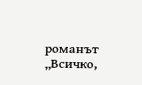романът „Всичко,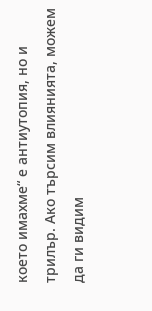което имахме“ е антиутопия, но и трилър. Ако търсим влиянията, можем да ги видим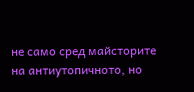не само сред майсторите на антиутопичното, но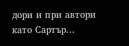дори и при автори като Сартър...